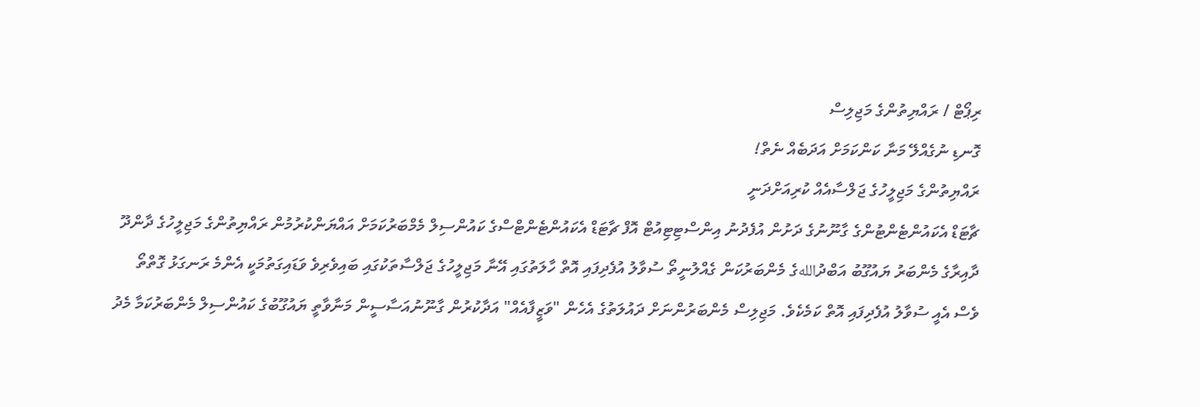ރިޕޯޓް / ރައްޔިތުންގެ މަޖިލިސް
ގޮނޑި ނުގެއްލޭ މަނާ ކަންކަމަށް އަދަބެއް ނެތް!
ރައްޔިތުންގެ މަޖިލީހުގެ ޖަލްސާއެއް ކުރިއަށްދަނީ
ޗާޓަޑް އެކައުންޓެންޓުންގެ ގާނޫނުގެ ދަށުން އުފެދުނު އިންސްޓިޓިއުޓް އޮފް ޗާޓަޑް އެކައުންޓެންޓްސްގެ ކައުންސިލް މެމްބަރުކަމަށް އައްޔަންކުރުމުން ރައްޔިތުންގެ މަޖިލީހުގެ ދާންދޫ ދާއިރާގެ މެންބަރު ޔައުގޫބު އަބްދުاللهގެ މެންބަރުކަން ގެއްލުނީތޯ ސުވާލު އުފެދިފައި އޮތް ހާލަތުގައި އޭނާ މަޖިލީހުގެ ޖަލްސާތަކުގައި ބައިވެރިވެ ވަޑައިގަތުމަކީ އެންމެ ރަނގަޅު ގޮތްތޯ ވެސް އެއީ ސުވާލު އުފެދިފައި އޮތް ކަމެކެވެ. މަޖިލިސް މެންބަރުންނަށް ދައުލަތުގެ އެހެން "ވަޒީފާއެއް" އަދާކުރުން ގާނޫނުއަސާސީން މަނާވާތީ ޔައުގޫބުގެ ކައުންސިލް މެންބަރުކަމާ މެދު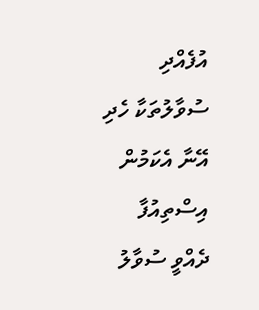އުފެއްދި ސުވާލުތަކާ ހެދި އޭނާ އެކަމުން އިސްތިއުފާ ދެއްވީ ސުވާލު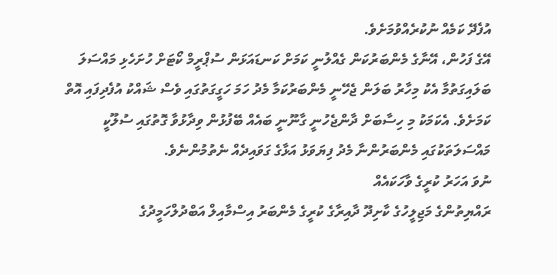އުފެދޭ ކަމެއް ނުކުރެއްވުމަށެވެ.
އޭގެ ފަހުން، އޭނާގެ މެންބަރުކަން ގެއްލުނީ ކަމަށް ކަނޑައަޅަން ސުޕްރީމް ކޯޓަށް ހުށަހެޅި މައްސަލަ ބަލައިގަތުމާ އެކު މިހާރު ބަލަން ޖެހޭނީ މެންބަރުކަމާ މެދު ހަމަ ހަގީގަތުގައި ވެސް ޝައްކު އުފެދިފައި އޮތް ކަމަށެވެ. އެކަމަކު މި ހިސާބަށް ދާންޖެހުނީ ގާނޫނީ ބައެއް ބޭފުޅުން ވިދާޅުވާ ގޮތުގައި ސުލޫކީ މައްސަލަތަކުގައި މެންބަރުންނާ މެދު ފިޔަވަޅު އަޅާގެ ގަވައިދެއް ނެތުމުންނެވެ.
ނުވަ އަހަރު ކުރީގެ ވާހަކައެއް
ރައްޔިތުންގެ މަޖިލީހުގެ ކާށިދޫ ދާއިރާގެ ކުރީގެ މެންބަރު އިސްމާއިލް އަބްދުލްހަމީދުގެ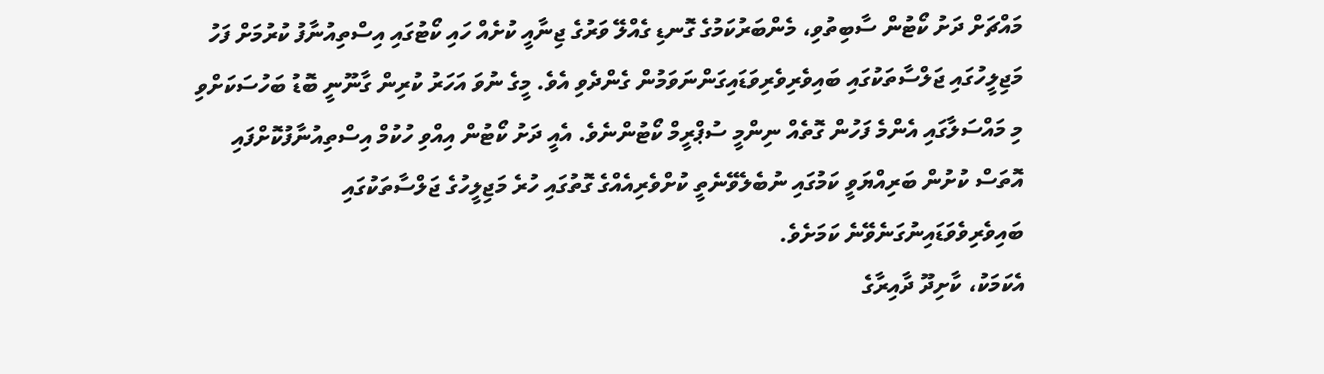މައްޗަށް ދަށު ކޯޓުން ސާބިތުވި، މެންބަރުކަމުގެ ގޮނޑި ގެއްލޭ ވަރުގެ ޖިނާއީ ކުށެއް ހައި ކޯޓުގައި އިސްތިއުނާފު ކުރުމަށް ފަހު މަޖިލީހުގައި ޖަލްސާތަކުގައި ބައިވެރިވެރިވަޑައިގަންނަވަމުން ގެންދެވި އެވެ. މީގެ ނުވަ އަހަރު ކުރިން ގާނޫނީ ބޮޑު ބަހުސަކަށްވި މި މައްސަލާގައި އެންމެ ފަހުން ގޮތެއް ނިންމީ ސުޕްރީމް ކޯޓުންނެވެ. އެއީ ދަށު ކޯޓުން އިއްވި ހުކުމް އިސްތިއުނާފުކޮށްފައި އޮތަސް ކުށުން ބަރިއްޔަވީ ކަމުގައި ނުބެލެވޭނެތީ ކުށްވެރިއެއްގެ ގޮތުގައި ހުރެ މަޖިލީހުގެ ޖަލްސާތަކުގައި ބައިވެރިވެވަޑައިނުގަނެވޭނެ ކަމަށެވެ.
އެކަމަކު، ކާށިދޫ ދާއިރާގެ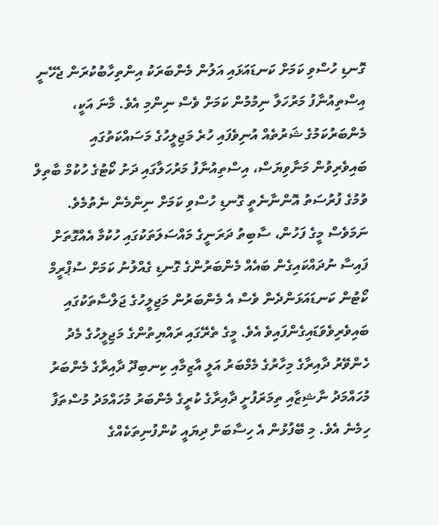ގޮނޑި ހުސްވި ކަމަށް ކަނޑައަޅައި އަލުން މެންބަރަކު އިންތިހާބުކުރަން ޖެހޭނީ އިސްތިއުނާފު މަރުހަލާ ނިމުމުން ކަމަށް ވެސް ނިންމި އެވެ. މާނަ އަކީ، މެންބަރުކަމުގެ ޝަރުތެއް އުނިވެފައި ހުރެ މަޖިލީހުގެ މަސައްކަތުގައި ބައިވެރިވުން މަނާވިޔަސް، އިސްތިއުނާފު މަރުހަލާގައި ދަށު ކޯޓުގެ ހުކުމް ބާތިލް ވުމުގެ ފުރުސަތު އޮންނާނެތީ ގޮނޑި ހުސްވި ކަމަށް ނިންމެން ނެތުމެވެ.
ނަމަވެސް މީގެ ފަހުން، ސާބިތު ދަރަނީގެ މައްސަލަތަކުގައި ހުކުމާ އެއްގޮތަށް ފައިސާ ނުދައްކައިގެން ބައެއް މެންބަރުންގެ ގޮނޑި ގެއްލުނު ކަމަށް ސުޕްރީމް ކޯޓުން ކަނޑައަޅަންދެން ވެސް އެ މެންބަރުން މަޖިލީހުގެ ޖަލްސާތަކުގައި ބައިވެރިވެވަޑައިގެންފައިވެ އެވެ. މީގެ ތެރޭގައި ރައްޔިތުންގެ މަޖިލީހުގެ މެދު ހެންވޭރު ދާއިރާގެ މިހާރުގެ މެމްބަރު އަލީ އާޒިމާއި ކިނބިދޫ ދާއިރާގެ މެންބަރު މުހައްމަދު ނާޝިޒާއި ތިމަރަފުށީ ދާއިރާގެ ކުރީގެ މެންބަރު މުހައްމަދު މުސްތަފާ ހިމެނެ އެވެ. މި ބޭފުޅުން އެ ހިސާބަށް ދިޔައީ ކުންފުނިތަކެއްގެ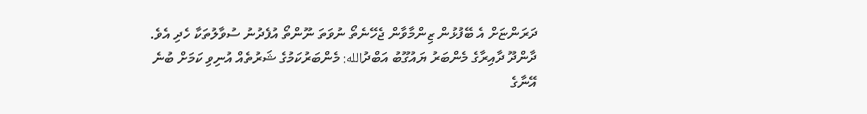ދަރަންޏަށް އެ ބޭފުޅުން ޒިންމާވާން ޖެހޭނެތޯ ނުވަތަ ނޫންތޯ އުފެދުނު ސުވާލުތަކާ ހެދި އެވެ.
ދާންދޫ ދާއިރާގެ މެންބަރު ޔައުގޫބު އަބްދުالله: މެންބަރުކަމުގެ ޝަރުތެއް އުނިވި ކަމަށް ބުނެ އޭނާގެ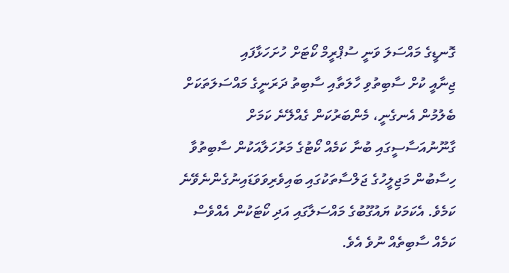ގޮނޑީގެ މައްސަލަ ވަނީ ސުޕްރީމް ކޯޓަށް ހުށަހަޅާފައި
ޖިނާއީ ކުށް ސާބިތުވި ހާލަތާއި ސާބިތު ދަރަނީގެ މައްސަލަތަކަށް ބެލުމުން އެނގެނީ، މެންބަރުކަން ގެއްލޭނެ ކަމަށް ގާނޫނުއަސާސީގައި ބުނާ ކަމެއް ކޯޓުގެ މަރުހަލާއަކުން ސާބިތުވާ ހިސާބުން މަޖިލީހުގެ ޖަލްސާތަކުގައި ބައިވެރިވަވަޑައިނުގެންނެވޭނެ ކަމެވެ. އެކަމަކު ޔައުގޫބުގެ މައްސަލާގައި އަދި ކޯޓަކުން އެއްވެސް ކަމެއް ސާބިތެއް ނުވެ އެވެ.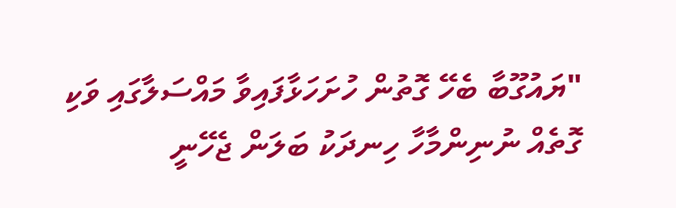"ޔައުގޫބާ ބެހޭ ގޮތުން ހުށަހަޅާފައިވާ މައްސަލާގައި ވަކި ގޮތެއް ނުނިންމާހާ ހިނދަކު ބަލަން ޖެހޭނީ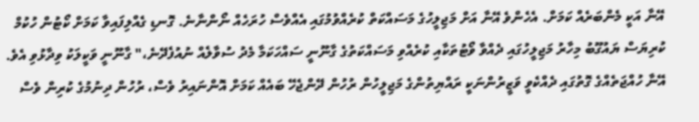އޭނާ އަކީ މެންބަރެއް ކަމަށް. އެހެންވެ އޭނާ އަށް މަޖިލީހުގެ މަސައްކަތް ކުރެއްވުމުގައި އެއްވެސް ހުރަހެއް ނޯންނާނެ. ގޮނޑި ގެއްލިފައިވާ ކަމަށް ކޯޓުން ހުކުމް ކުރިޔަސް ޔައުގޫބު މިހާރު މަޖިލީހުގައި ދެއްވާ ވޯޓުތަކާއި ކުރެއްވި މަސައްކަތުގެ ގާނޫނީ ސައްހަކަމާ މެދު ސުވާލެއް ނުއުފެދޭނެ،" ގާނޫނީ ވަކީލަކު ވިދާޅުވި އެވެ.
އޭނާ ހުއްޖަތެއްގެ ގޮތުގައި ދެއްކެވީ ވަޒީރުންނަކީ ރައްޔިތުންގެ މަޖިލީހުން ރުހުން ދޭންޖެހޭ ބައެއް ކަމަށް އޮންނައިރު ވެސް، ރުހުން ދިނުމުގެ ކުރިން ވެސް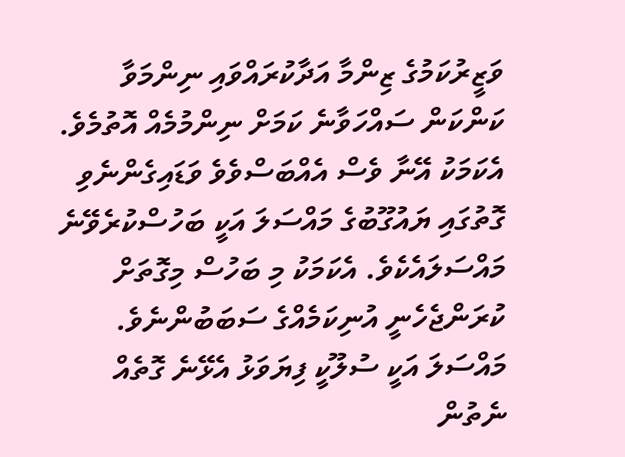ވަޒީރުކަމުގެ ޒިންމާ އަދާކުރައްވައި ނިންމަވާ ކަންކަން ސައްހަވާނެ ކަމަށް ނިންމުމެއް އޮތުމެވެ.
އެކަމަކު އޭނާ ވެސް އެއްބަސްވެވެ ވަޑައިގެންނެވި ގޮތުގައި ޔައުގޫބުގެ މައްސަލަ އަކީ ބަހުސްކުރެވޭނެ މައްސަލައެކެވެ. އެކަމަކު މި ބަހުސް މިގޮތަށް ކުރަންޖެހެނީ އުނިކަމެއްގެ ސަބަބުންނެވެ.
މައްސަލަ އަކީ ސުލޫކީ ފިޔަވަޅު އެޅޭނެ ގޮތެއް ނެތުން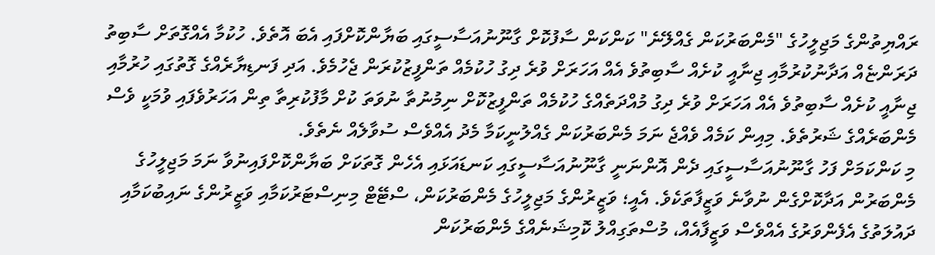ރައްޔިތުންގެ މަޖިލީހުގެ "މެންބަރުކަން ގެއްލޭނެ" ކަންކަން ސާފުކޮށް ގާނޫނުއަސާސީގައި ބަޔާންކޮށްފައި އެބަ އޮތެވެ. ހުކުމާ އެއްގޮތަށް ސާބިތު ދަރަންޏެއް އަދާނުކުރުމާއި ޖިނާއީ ކުށެއް ސާބިތުވެ އެއް އަހަރަށް ވުރެ ދިގު ހުކުމެއް ތަންފީޒުކުރަން ޖެހުމެވެ. އަދި ފަނޑިޔާރެއްގެ ގޮތުގައި ހުރުމާއި ޖިނާއީ ކުށެއް ސާބިތުވެ އެއް އަހަރަށް ވުރެ ދިގު މުއްދަތެއްގެ ހުކުމެއް ތަންފީޒުކޮށް ނިމުނުތާ ނުވަތަ ކުށް މާފުކުރިތާ ތިން އަހަރުވެފައި ވުމަކީ ވެސް މެންބަރެއްގެ ޝަރުތެވެ. މިއިން ކަމެއް ވެއްޖެ ނަމަ މެންބަރުކަން ގެއްލުނީކަމާ މެދު އެއްވެސް ސުވާލެއް ނެތެވެ.
މި ކަންކަމަށް ފަހު ގާނޫނުއަސާސީގައި ދެން އޮންނަނީ ގާނޫނުއަސާސީގައި ކަނޑައަޅައި އެހެން ގޮތަކަށް ބަޔާންކޮށްފައިނުވާ ނަމަ މަޖިލީހުގެ މެންބަރުން އަދާކޮށްގެން ނުވާނެ ވަޒީފާތަކެވެ. އެއީ؛ ވަޒީރުންގެ މަޖިލީހުގެ މެންބަރުކަން، ސްޓޭޓް މިނިސްޓަރުކަމާއި ވަޒީރުންގެ ނައިބުކަމާއި ދައުލަތުގެ އެފެންވަރުގެ އެއްވެސް ވަޒީފާއެއް، މުސްތަގިއްލު ކޮމިޝަނެއްގެ މެންބަރުކަން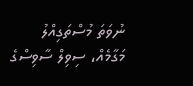ނުވަތަ މުސްތަގިއްލު މަގާމެއް، ސިވިލް ސާވިސްގެ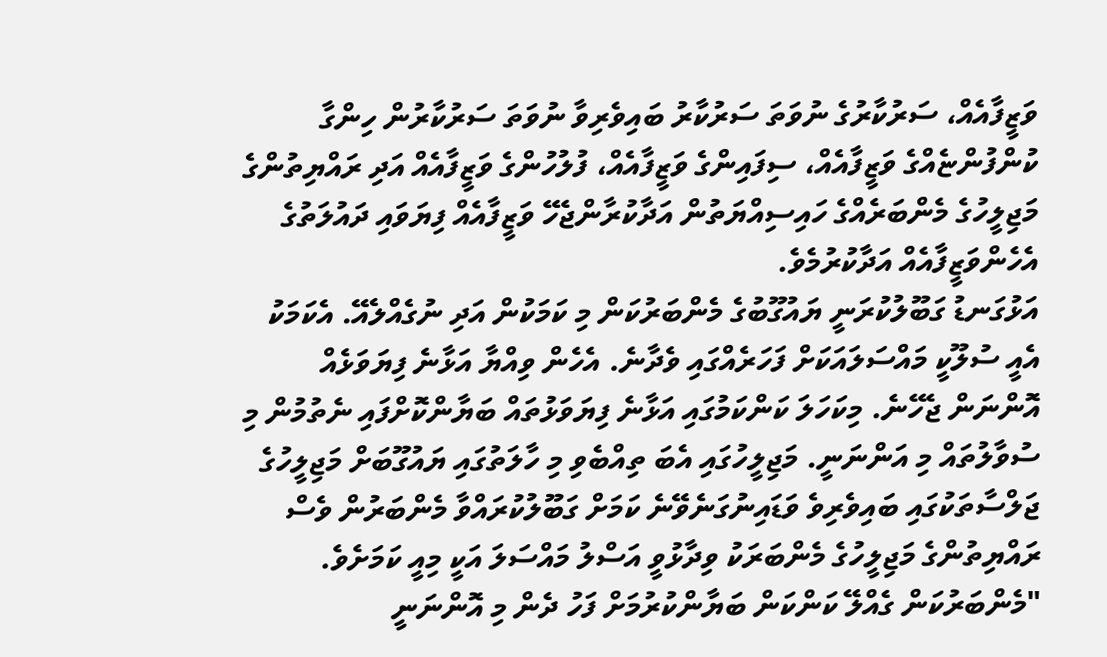ވަޒީފާއެއް، ސަރުކާރުގެ ނުވަތަ ސަރުކާރު ބައިވެރިވާ ނުވަތަ ސަރުކާރުން ހިންގާ ކުންފުންޏެއްގެ ވަޒީފާއެއް، ސިފައިންގެ ވަޒީފާއެއް، ފުލުހުންގެ ވަޒީފާއެއް އަދި ރައްޔިތުންގެ މަޖިލީހުގެ މެންބަރެއްގެ ހައިސިއްޔަތުން އަދާކުރާންޖެހޭ ވަޒީފާއެއް ފިޔަވައި ދައުލަތުގެ އެހެންވަޒީފާއެއް އަދާކުރުމެވެ.
އަޅުގަނޑު ގަބޫލުކުރަނީ ޔައުގޫބުގެ މެންބަރުކަން މި ކަމަކުން އަދި ނުގެއްލެއޭ. އެކަމަކު އެއީ ސުލޫކީ މައްސަލައަކަށް ފަހަރެއްގައި ވެދާނެ. އެހެން ވިއްޔާ އަޅާނެ ފިޔަވަޅެއް އޮންނަން ޖެހޭނެ. މިކަހަލަ ކަންކަމުގައި އަޅާނެ ފިޔަވަޅުތައް ބަޔާންކޮށްފައި ނެތުމުން މި ސުވާލުތައް މި އަންނަނީ. މަޖިލީހުގައި އެބަ ތިއްބެވި މި ހާލަތުގައި ޔައުގޫބަށް މަޖިލީހުގެ ޖަލްސާތަކުގައި ބައިވެރިވެ ވަޑައިނުގަނެވޭނެ ކަމަށް ގަބޫލުކުރައްވާ މެންބަރުން ވެސް
ރައްޔިތުންގެ މަޖިލީހުގެ މެންބަރަކު ވިދާޅުވީ އަސްލު މައްސަލަ އަކީ މިއީ ކަމަށެވެ.
"މެންބަރުކަން ގެއްލޭ ކަންކަން ބަޔާންކުރުމަށް ފަހު ދެން މި އޮންނަނީ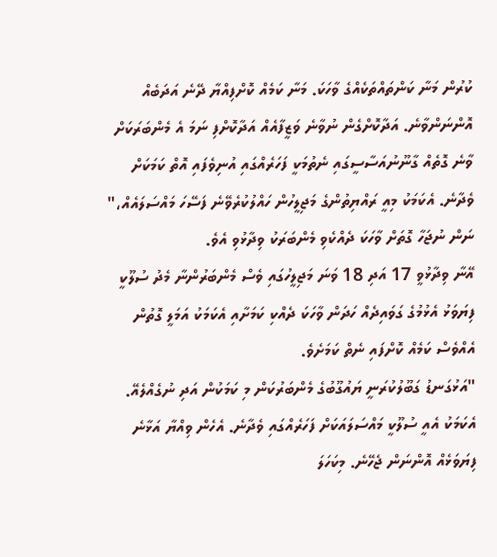ކުރުން މަނާ ކަންތައްތަކެއްގެ ވާހަކަ. މަނާ ކަމެއް ކޮށްފިއްޔާ ދޭނެ އަދަބެއް އޮންނަންވާނެ. އަދާކޮށްގެން ނުވާނެ ވަޒީފާއެއް އަދާކޮށްފި ނަމަ އެ މެންބަރަކަށް ވާނެ ގޮތެއް ގާނޫނުއަސާސީގައި ނެތުމަކީ ފަހަރެއްގައި އުނިވެފައި އޮތް ކަމަކަށް ވެދާނެ. އެކަމަކު މިއީ ރައްޔިތުންގެ މަޖިލީހުން ހައްލުކުރެވޭނެ ފަސޭހަ މައްސަލައެއް،" ނަން ނުޖަހާ ގޮތަށް ވާހަކަ ދެއްކެވި މެންބަރަކު ވިދާޅުވި އެވެ.
އޭނާ ވިދާޅުވީ 17 އަދި 18 ވަނަ މަޖިލީހުގައި ވެސް މެންބަރުންނާ މެދު ސުލޫކީ ފިޔަވަޅު އެޅުމުގެ ގަވައިދެއް ހަދަން ވާހަކަ ދެއްކި ކަމަށާއި އެކަމަކު އަމަލީ ގޮތުން އެއްވެސް ކަމެއް ކޮށްފައި ނެތް ކަމަށެވެ.
"އަޅުގަނޑު ގަބޫލުކުރަނީ ޔައުގޫބުގެ މެންބަރުކަން މި ކަމަކުން އަދި ނުގެއްލެއޭ. އެކަމަކު އެއީ ސުލޫކީ މައްސަލައަކަށް ފަހަރެއްގައި ވެދާނެ. އެހެން ވިއްޔާ އަޅާނެ ފިޔަވަޅެއް އޮންނަން ޖެހޭނެ. މިކަހަލަ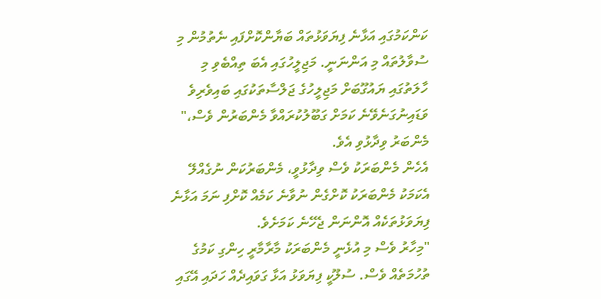ކަންކަމުގައި އަޅާނެ ފިޔަވަޅުތައް ބަޔާންކޮށްފައި ނެތުމުން މި ސުވާލުތައް މި އަންނަނީ. މަޖިލީހުގައި އެބަ ތިއްބެވި މި ހާލަތުގައި ޔައުގޫބަށް މަޖިލީހުގެ ޖަލްސާތަކުގައި ބައިވެރިވެ ވަޑައިނުގަނެވޭނެ ކަމަށް ގަބޫލުކުރައްވާ މެންބަރުން ވެސް،" މެންބަރު ވިދާޅުވި އެވެ.
އެހެން މެންބަރަކު ވެސް ވިދާޅުވީ، މެންބަރުކަން ނުގެއްލޭ އެކަމަކު މެންބަރަކު ކޮށްގެން ނުވާނެ ކަމެއް ކޮށްފި ނަމަ އަޅާނެ ފިޔަވަޅުތަކެއް އޮންނަން ޖެހޭނެ ކަމަށެވެ.
"މިހާރު ވެސް މި އުޅެނީ މެންބަރަކު މާރާމާރީ ހިންގި ކަމުގެ ތުހުމަތެއް ވެސް. ސުލޫކީ ފިޔަވަޅު އަޅާ ގަވައިދެއް ހަދައި އޭގައި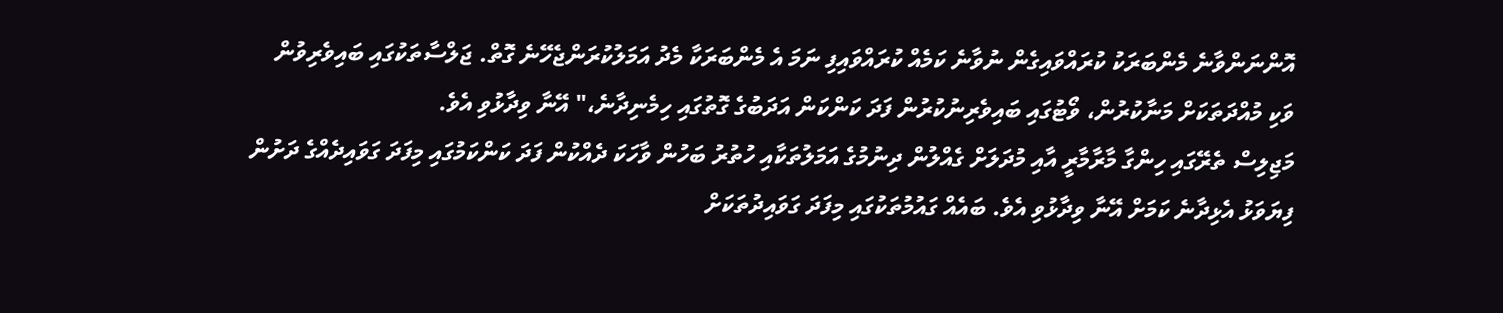އޮންނަންވާނެ މެންބަރަކު ކުރައްވައިގެން ނުވާނެ ކަމެއް ކުރައްވައިފި ނަމަ އެ މެންބަރަކާ މެދު އަމަލުކުރަންޖެހޭނެ ގޮތް. ޖަލްސާތަކުގައި ބައިވެރިވުން ވަކި މުއްދަތަކަށް މަނާކުރުން، ވޯޓުގައި ބައިވެރިނުކުރުން ފަދަ ކަންކަން އަދަބުގެ ގޮތުގައި ހިމެނިދާނެ،" އޭނާ ވިދާޅުވި އެވެ.
މަޖިލިސް ތެރޭގައި ހިންގާ މާރާމާރީ އާއި މުދަލަށް ގެއްލުން ދިނުމުގެ އަމަލުތަކާއި ހުތުރު ބަހުން ވާހަކަ ދެއްކުން ފަދަ ކަންކަމުގައި މިފަދަ ގަވައިދެއްގެ ދަށުން ފިޔަވަޅު އެޅިދާނެ ކަމަށް އޭނާ ވިދާޅުވި އެވެ. ބައެއް ގައުމުތަކުގައި މިފަދަ ގަވައިދުތަކަށް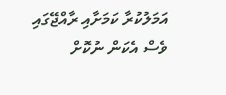އަމަލުކުރާ ކަމަށާއި ރާއްޖޭގައި ވެސް އެކަން ނުކޮށް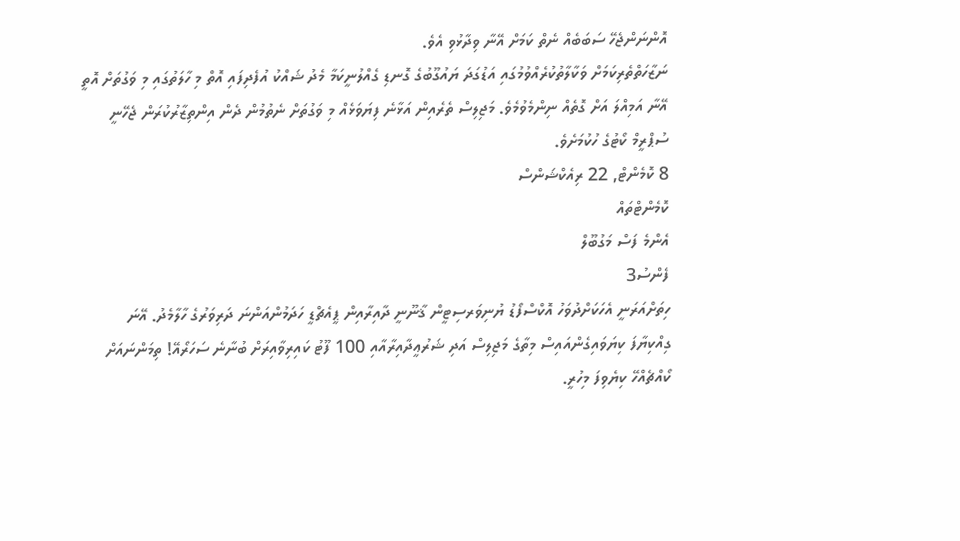އޮންނަންޖެހޭ ސަބަބެއް ނެތް ކަމަށް އޭނާ ވިދާޅުވި އެވެ.
ނަޒާހަތްތެރިކަމަށް ވަކާލާތުކުރެއްވުމުގައި އަޑުގަދަ ޔައުގޫބުގެ ގޮނޑި ގެއްލުނީކަމާ މެދު ޝައްކު އުފެދިފައި އޮތް މި ހާލަތުގައި މި ވަގުތަށް އޮތީ އޭނާ އަމިއްލަ އަށް ގޮތެއް ނިންމެވުމެވެ. މަޖިލިސް ތެރެއިން އަޅާނެ ފިޔަވަޅެއް މި ވަގުތަށް ނެތުމުން ދެން އިންތިޒާރުކުރަން ޖެހޭނީ ސުޕްރީމް ކޯޓުގެ ހުކުމަށެވެ.
8 ކޮމެންޓް, 22 ރިއެކްޝަންސް
ކޮމެންޓްތައް
އެންމެ ފަސް މަގުބޫލް
ފެންސު3
ހިތަށްއަރަނީ އެހަކަށްދުވަހު އޮކްސްފޯޑު ޔުނިވަރސިޓީން ޤާނޫނީ ދާއިރާއިން ޕީއެޗްޑީ ހަދަމުންއަންނަ ދަރިވަރުގެ ހާލާމެދު. އޭނަ ގިއްކިޔާފަ ކިޔަވައިގެންއައިސް މިތާގެ މަޖިލިސް އަދި ޝަރުޢީދާއިރާއާއި 100 ފޫޓު ކައިރިވާއިރަށް ބުނާނެ ސަހަރޯއޭ! ތިމަންނައަށް ކޯއްޗެއްހޭ ކިޔެވިފަ މިހުރީ.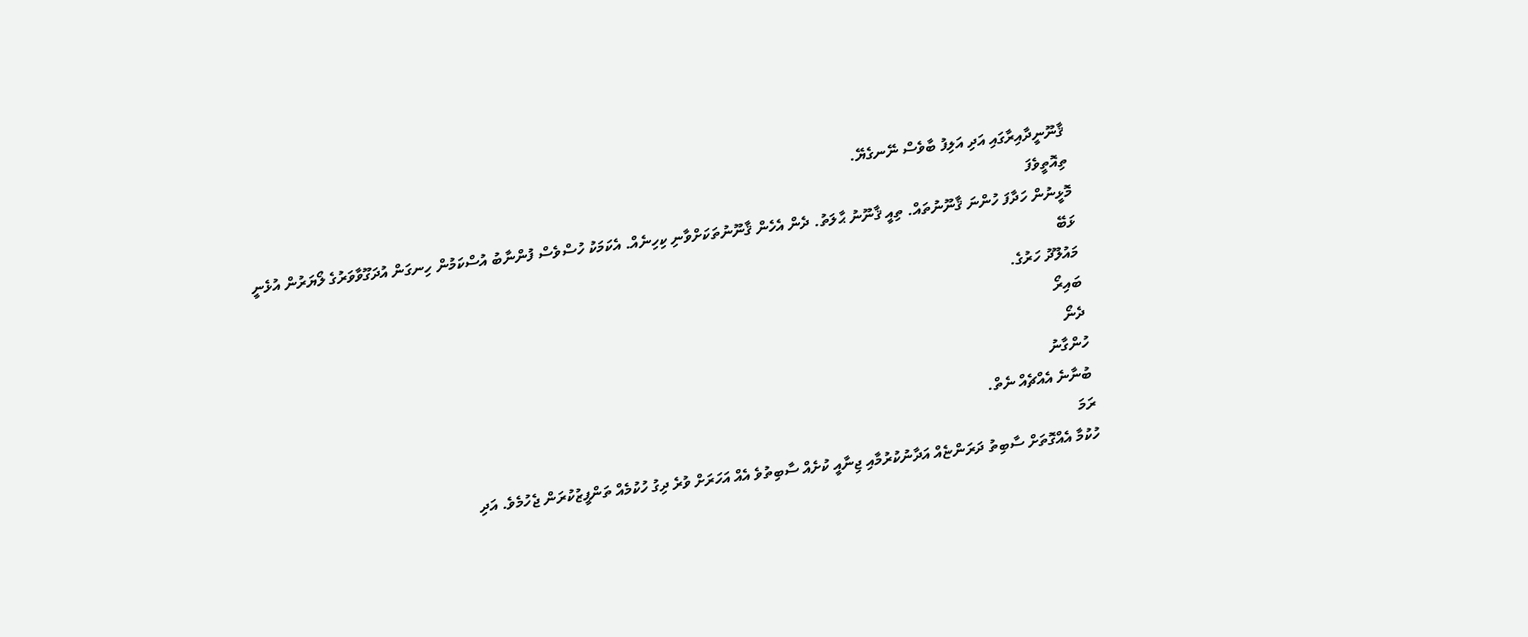ޤާނޫނީދާއިރާގައި އަދި އަލިފު ބާވެސް ނޭނގެޔޭ.
ތިއޮތީވެފަ
މޮޅީނުން ހަދާފަ ހުންނަ ޤާނޫނުތައް. ތިއީ ޤާނޫނު ޙާލަތު. ދެން އެހެން ޤާނޫނުތަކަށްވާނި ކިހިނެއް. އެކަމަކު ހުސްވެސް ފުންނާބު އުސްކަމުން ހިނގަން އުދަގޫވާވަރުގެ ލޯޔަރުން އުޅެނީ
ޅަބޭ
މައުލޫދު ހަރުގެ.
ބައިރޯ
ދެނޯ
ހުންގާނު
ބުނާނެ އެއްޗެއް ނެތް.
ރަމަ
ހުކުމާ އެއްގޮތަށް ސާބިތު ދަރަންޏެއް އަދާނުކުރުމާއި ޖިނާއީ ކުށެއް ސާބިތުވެ އެއް އަހަރަށް ވުރެ ދިގު ހުކުމެއް ތަންފީޒުކުރަން ޖެހުމެވެ. އަދި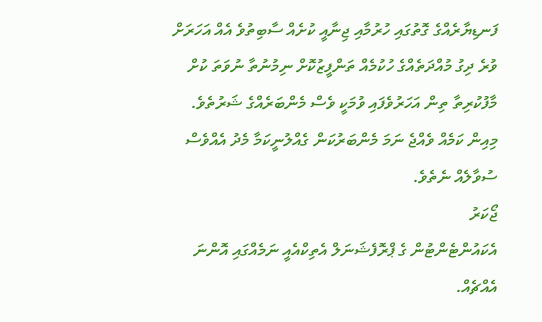ފަނޑިޔާރެއްގެ ގޮތުގައި ހުރުމާއި ޖިނާއީ ކުށެއް ސާބިތުވެ އެއް އަހަރަށް ވުރެ ދިގު މުއްދަތެއްގެ ހުކުމެއް ތަންފީޒުކޮށް ނިމުނުތާ ނުވަތަ ކުށް މާފުކުރިތާ ތިން އަހަރުވެފައި ވުމަކީ ވެސް މެންބަރެއްގެ ޝަރުތެވެ. މިއިން ކަމެއް ވެއްޖެ ނަމަ މެންބަރުކަން ގެއްލުނީކަމާ މެދު އެއްވެސް ސުވާލެއް ނެތެވެ.
ޖޯކަރު
އެކައުންޓެންޓުން ގެ ޕްރޮފެޝަނަލް އެތިކްއެއީ ނަމެއްގައި އޮންނަ އެއްޗެއް.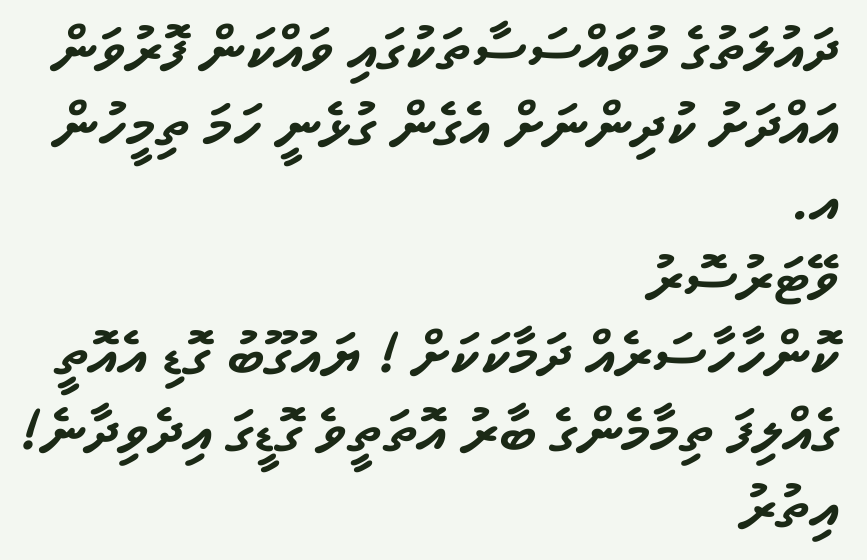ދައުލަތުގެ މުވައްސަސާތަކުގައި ވައްކަން ފޮރުވަން އައްދަށު ކުދިންނަށް އެގެން ގުޅެނީ ހަމަ ތިމީހުން އ.
ވޭޓަރުސޮރު
ކޮންހާހާސަރެއް ދަމާކަކަށް ! ޔައުގޫބު ގޮޑި އެއޮތީ ގެއްލިފަ ތިމާމެންގެ ބާރު އޮތަތީވެ ގޮޑީގަ އިދެވިދާނެ!
އިތުރު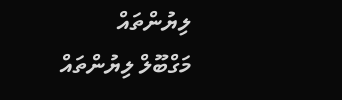ލިޔުންތައް
މަގްބޫލް ލިޔުންތައް